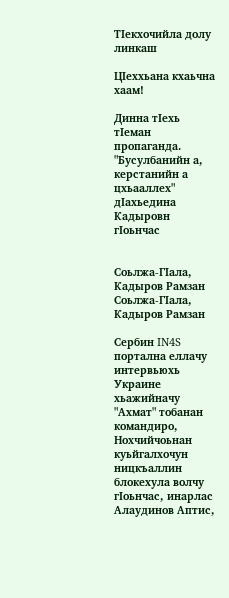ТIекхочийла долу линкаш

ЦIеххьана кхаьчна хаам!

Динна тIехь тIеман пропаганда. "Бусулбанийн а, керстанийн а цхьааллех" дIахьедина Кадыровн гIоьнчас


Соьлжа-ГIала, Кадыров Рамзан
Соьлжа-ГIала, Кадыров Рамзан

Сербин IN4S портална еллачу интервьюхь Украине хьажийначу "Ахмат" тобанан командиро, Нохчийчоьнан куьйгалхочун ницкъаллин блокехула волчу гIоьнчас, инарлас Алаудинов Аптис,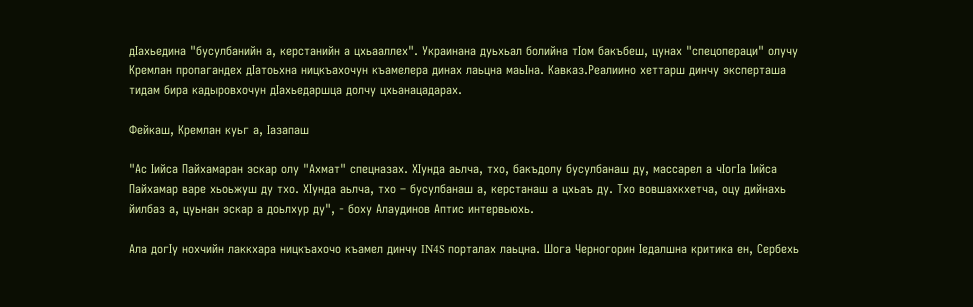дIахьедина "бусулбанийн а, керстанийн а цхьааллех". Украинана дуьхьал болийна тIом бакъбеш, цунах "спецопераци" олучу Кремлан пропагандех дIатоьхна ницкъахочун къамелера динах лаьцна маьIна. Кавказ.Реалиино хеттарш динчу эксперташа тидам бира кадыровхочун дIахьедаршца долчу цхьанацадарах.

Фейкаш, Кремлан куьг а, Iазапаш

"Ас Iийса Пайхамаран эскар олу "Ахмат" спецназах. ХIунда аьлча, тхо, бакъдолу бусулбанаш ду, массарел а чIогIа Iийса Пайхамар варе хьоьжуш ду тхо. ХIунда аьлча, тхо – бусулбанаш а, керстанаш а цхьаъ ду. Тхо вовшахкхетча, оцу дийнахь йилбаз а, цуьнан эскар а доьлхур ду", - боху Алаудинов Аптис интервьюхь.

Ала догIу нохчийн лаккхара ницкъахочо къамел динчу IN4S порталах лаьцна. Шога Черногорин Iедалшна критика ен, Сербехь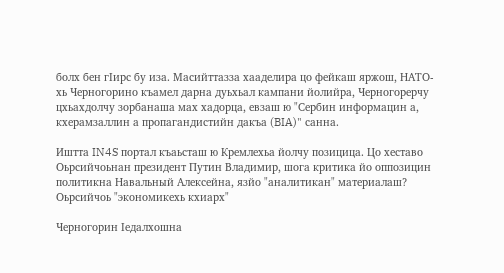болх бен гIирс бу иза. Масийттазза хааделира цо фейкаш яржош, НАТО-хь Черногорино къамел дарна дуьхьал кампани йолийра, Черногорерчу цхьахдолчу зорбанаша мах хадорца, евзаш ю "Сербин информацин а, кхерамзаллин а пропагандистийн дакъа (BIA)" санна.

Иштта IN4S портал къаьсташ ю Кремлехьа йолчу позицица. Цо хеставо Оьрсийчоьнан президент Путин Владимир, шога критика йо оппозицин политикна Навальный Алексейна, язйо "аналитикан" материалаш? Оьрсийчоь "экономикехь кхиарх"

Черногорин Iедалхошна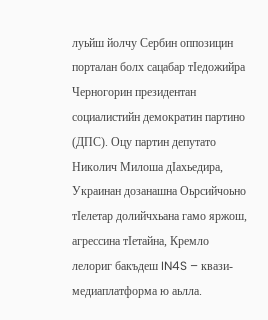луьйш йолчу Сербин оппозицин порталан болх сацабар тIедожийра Черногорин президентан социалистийн демократин партино (ДПС). Оцу партин депутато Николич Милоша дIахьедира, Украинан дозанашна Оьрсийчоьно тIелетар долийчхьана гамо яржош, агрессина тIетайна, Кремло лелориг бакъдеш IN4S – квази-медиаплатформа ю аьлла.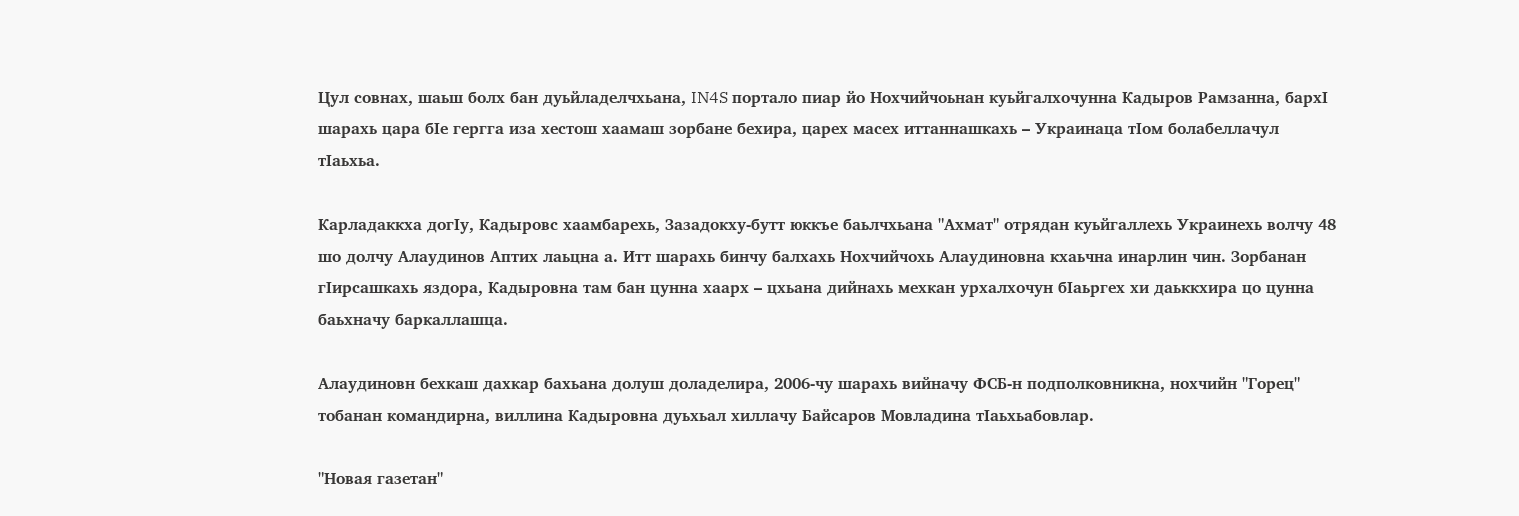Цул совнах, шаьш болх бан дуьйладелчхьана, IN4S портало пиар йо Нохчийчоьнан куьйгалхочунна Кадыров Рамзанна, бархI шарахь цара бIе гергга иза хестош хаамаш зорбане бехира, царех масех иттаннашкахь – Украинаца тIом болабеллачул тIаьхьа.

Карладаккха догIу, Кадыровс хаамбарехь, Зазадокху-бутт юккъе баьлчхьана "Ахмат" отрядан куьйгаллехь Украинехь волчу 48 шо долчу Алаудинов Аптих лаьцна а. Итт шарахь бинчу балхахь Нохчийчохь Алаудиновна кхаьчна инарлин чин. Зорбанан гIирсашкахь яздора, Кадыровна там бан цунна хаарх – цхьана дийнахь мехкан урхалхочун бIаьргех хи даьккхира цо цунна баьхначу баркаллашца.

Алаудиновн бехкаш дахкар бахьана долуш доладелира, 2006-чу шарахь вийначу ФСБ-н подполковникна, нохчийн "Горец" тобанан командирна, виллина Кадыровна дуьхьал хиллачу Байсаров Мовладина тIаьхьабовлар.

"Новая газетан"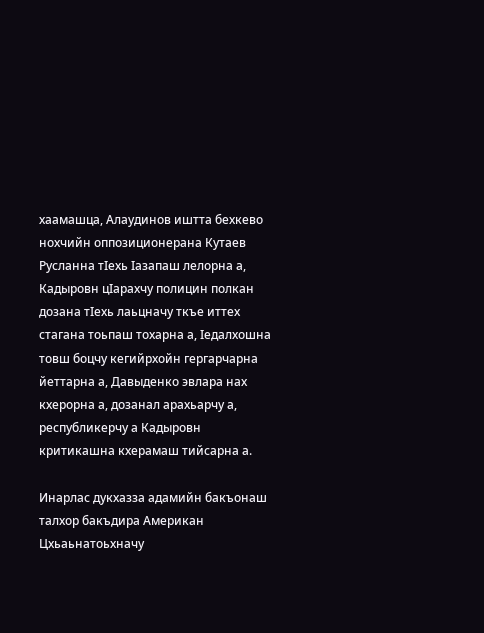хаамашца, Алаудинов иштта бехкево нохчийн оппозиционерана Кутаев Русланна тIехь Iазапаш лелорна а, Кадыровн цIарахчу полицин полкан дозана тIехь лаьцначу ткъе иттех стагана тоьпаш тохарна а, Iедалхошна товш боцчу кегийрхойн гергарчарна йеттарна а, Давыденко эвлара нах кхерорна а, дозанал арахьарчу а, республикерчу а Кадыровн критикашна кхерамаш тийсарна а.

Инарлас дукхазза адамийн бакъонаш талхор бакъдира Американ Цхьаьнатоьхначу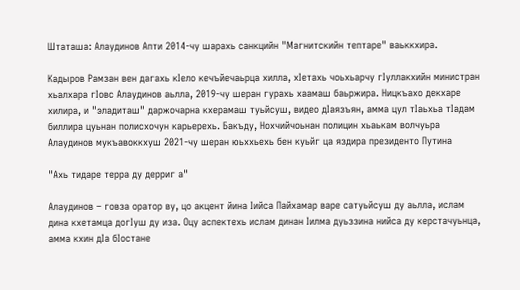Штаташа: Алаудинов Апти 2014-чу шарахь санкцийн "Магнитскийн тептаре" ваьккхира.

Кадыров Рамзан вен дагахь кIело кечъйечаьрца хилла, хIетахь чоьхьарчу гIуллакхийн министран хьалхара гIовс Алаудинов аьлла, 2019-чу шеран гурахь хаамаш баьржира. Ницкъахо декхаре хилира, и "эладиташ" даржочарна кхерамаш туьйсуш, видео дIаязъян, амма цул тIаьхьа тIадам биллира цуьнан полисхочун карьерехь. Бакъду, Нохчийчоьнан полицин хьаькам волчуьра Алаудинов мукъавоккхуш 2021-чу шеран юьххьехь бен куьйг ца яздира президенто Путина

"Ахь тидаре терра ду дерриг а"

Алаудинов – говза оратор ву, цо акцент йина Iийса Пайхамар варе сатуьйсуш ду аьлла, ислам дина кхетамца догIуш ду иза. Оцу аспектехь ислам динан Iилма дуьззина нийса ду керстачуьнца, амма кхин дIа бIостане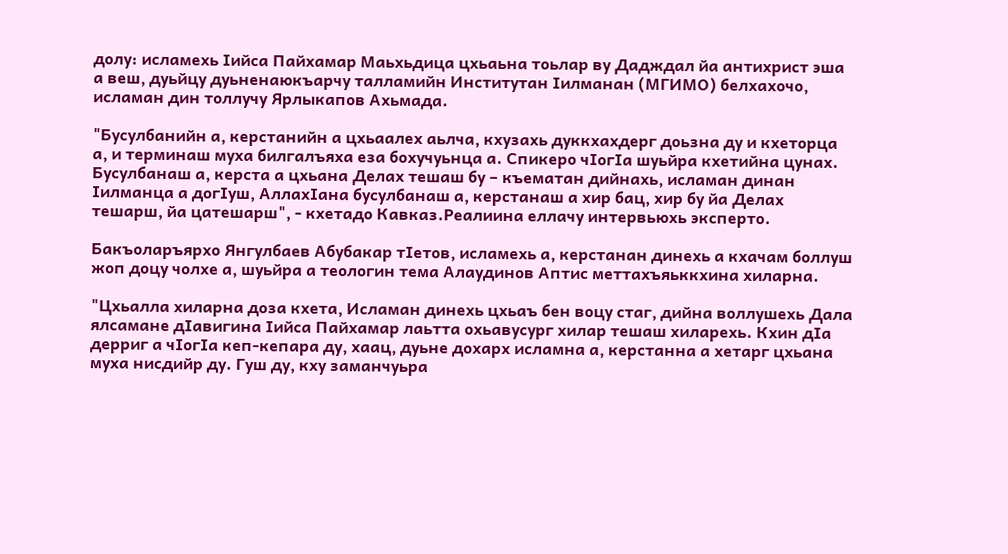долу: исламехь Iийса Пайхамар Маьхьдица цхьаьна тоьлар ву Дадждал йа антихрист эша а веш, дуьйцу дуьненаюкъарчу талламийн Институтан Iилманан (МГИМО) белхахочо, исламан дин толлучу Ярлыкапов Ахьмада.

"Бусулбанийн а, керстанийн а цхьаалех аьлча, кхузахь дуккхахдерг доьзна ду и кхеторца а, и терминаш муха билгалъяха еза бохучуьнца а. Спикеро чIогIа шуьйра кхетийна цунах. Бусулбанаш а, керста а цхьана Делах тешаш бу – къематан дийнахь, исламан динан Iилманца а догIуш, АллахIана бусулбанаш а, керстанаш а хир бац, хир бу йа Делах тешарш, йа цатешарш", - кхетадо Кавказ.Реалиина еллачу интервьюхь эксперто.

Бакъоларъярхо Янгулбаев Абубакар тIетов, исламехь а, керстанан динехь а кхачам боллуш жоп доцу чолхе а, шуьйра а теологин тема Алаудинов Аптис меттахъяьккхина хиларна.

"Цхьалла хиларна доза кхета, Исламан динехь цхьаъ бен воцу стаг, дийна воллушехь Дала ялсамане дIавигина Iийса Пайхамар лаьтта охьавусург хилар тешаш хиларехь. Кхин дIа дерриг а чIогIа кеп-кепара ду, хаац, дуьне дохарх исламна а, керстанна а хетарг цхьана муха нисдийр ду. Гуш ду, кху заманчуьра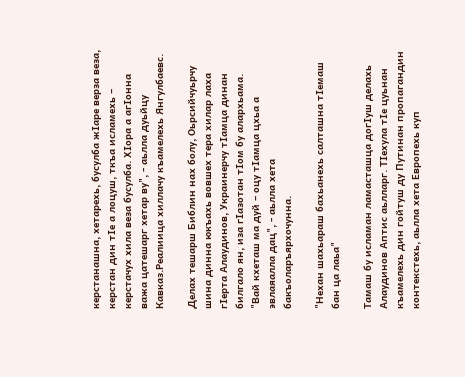керстанашна, хетарехь, бусулба жIаре верза веза, керстан дин тIе а лоцуш, ткъа исламехь – керстачух хила веза бусулба. ХIора а агIонна важа цатешарг хетар ву", - аьлла дуьйцу Кавказ.Реалиица хиллачу къамелехь Янгулбаевс.

Делах тешарш Библин нах болу, Оьрсийчуьрчу шина динна юкъахь вовшех тера хилар лаха гIерта Алаудинов, Украинерчу тIамца динан билгало ян, иза гIазотан тIом бу алархьама. "Вай кхеташ ма дуй – оцу тIамца цхьа а эвлаяалла дац", - аьлла хета бакъоларъярхочунна.

"Нехан шахьараш бахьанехь салташна тIемаш бан ца лаьа"

Тамаш бу исламан ламасташца догIуш делахь Алаудинов Аптис аьлларг. ТIехула тIе цуьнан къамелехь дин гойтуш ду Путинан пропагандин контекстехь, аьлла хета Европехь куп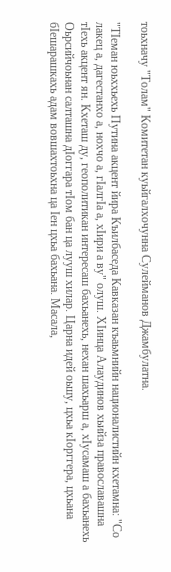тоьхначу "Толам" Комитетан куьйгалхочунна Сулейманов Джамбулатна.

"ТIеман юьххьехь Путина акцент йира Къилбаседа Кавказан къаьмнийн националистийн кхетамна: "Со лакец а, дагестанхо а, нохчо а, гIалгIа а, хIири а ву" олуш. ХIинца Алаудинов хьийза православашна тIехь акцент ян. Кхеташ ду, геополитикан интересаш бахьанехь, нехан шахьарш а, хIусамаш а бахьанехь Оьрсийчоьнан салташна дIоггара тIом бан ца лууш хилар. Царна идей оьшу, цхьа кIорггера, цхьана бIешарашкахь адам вовшахтоьхна ца Iен цхьа бахьана. Масала,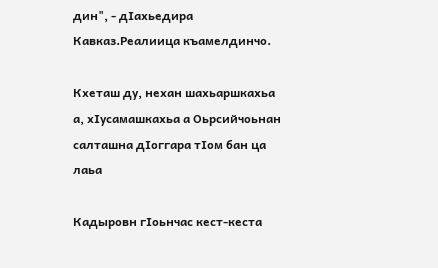дин", - дIахьедира Кавказ.Реалиица къамелдинчо.

Кхеташ ду, нехан шахьаршкахьа а, хIусамашкахьа а Оьрсийчоьнан салташна дIоггара тIом бан ца лаьа

Кадыровн гIоьнчас кест-кеста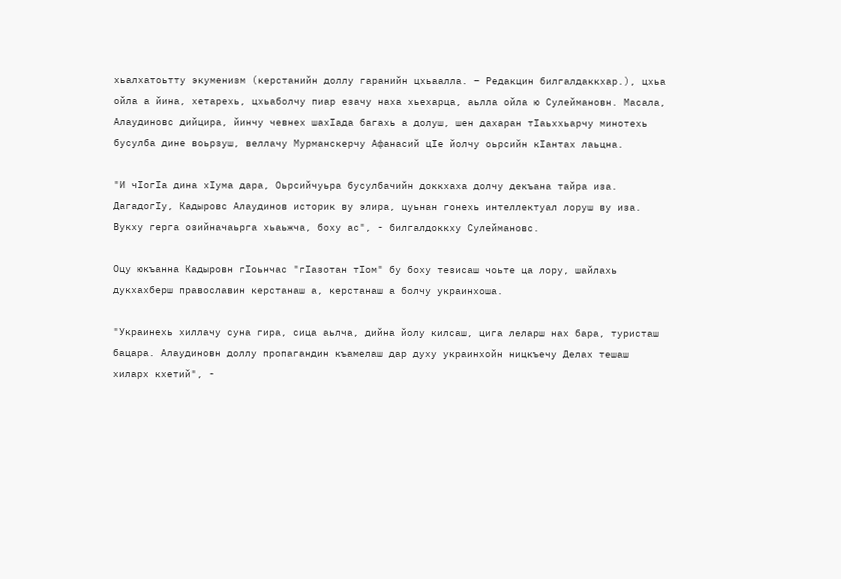хьалхатоьтту экуменизм (керстанийн доллу гаранийн цхьаалла. – Редакцин билгалдаккхар.), цхьа ойла а йина, хетарехь, цхьаболчу пиар езачу наха хьехарца, аьлла ойла ю Сулеймановн. Масала, Алаудиновс дийцира, йинчу чевнех шахIада багахь а долуш, шен дахаран тIаьххьарчу минотехь бусулба дине воьрзуш, веллачу Мурманскерчу Афанасий цIе йолчу оьрсийн кIантах лаьцна.

"И чIогIа дина хIума дара, Оьрсийчуьра бусулбачийн доккхаха долчу декъана тайра иза. ДагадогIу, Кадыровс Алаудинов историк ву элира, цуьнан гонехь интеллектуал лоруш ву иза. Вукху герга озийначаьрга хьаьжча, боху ас", - билгалдоккху Сулеймановс.

Оцу юкъанна Кадыровн гIоьнчас "гIазотан тIом" бу боху тезисаш чоьте ца лору, шайлахь дукхахберш православин керстанаш а, керстанаш а болчу украинхоша.

"Украинехь хиллачу суна гира, сица аьлча, дийна йолу килсаш, цига леларш нах бара, туристаш бацара. Алаудиновн доллу пропагандин къамелаш дар духу украинхойн ницкъечу Делах тешаш хиларх кхетий", -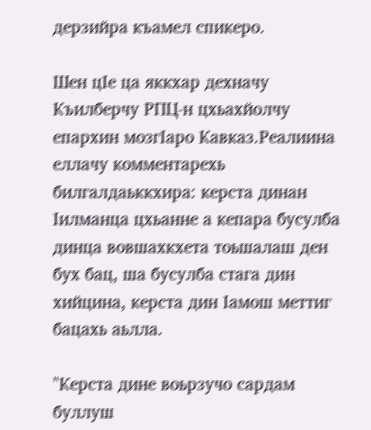дерзийра къамел спикеро.

Шен цIе ца яккхар дехначу Къилберчу РПЦ-н цхьахйолчу епархин мозгIаро Кавказ.Реалиина еллачу комментарехь билгалдаьккхира: керста динан Iилманца цхьанне а кепара бусулба динца вовшахкхета тоьшалаш ден бух бац, ша бусулба стага дин хийцина, керста дин Iамош меттиг бацахь аьлла.

"Керста дине воьрзучо сардам буллуш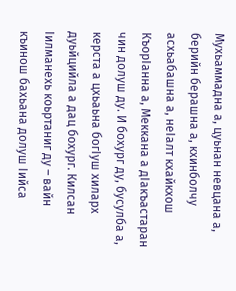Мухьаммадна а, цуьнан невцана а, берийн берашна а, кхинболчу асхьабашна а, неIалт кхайкхош КъорIанна а, Меккана а дIакъастаран чин долуш ду. И бохург ду, бусулба а, керста а цхьаьна богIуш хиларх дуьйцийла а дац бохург. Килсан Iилманехь коьртаниг ду – вайн къинош бахьана долуш Iийса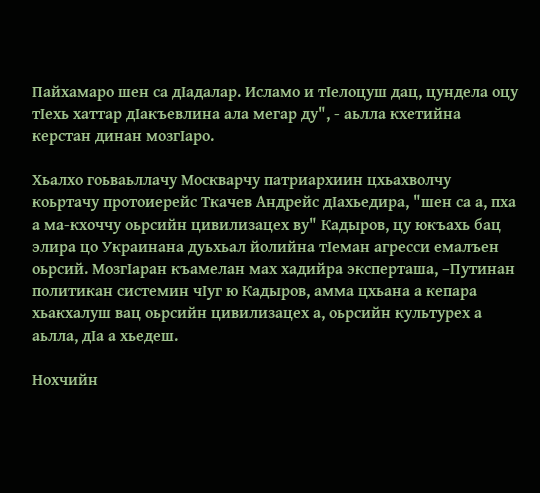Пайхамаро шен са дIадалар. Исламо и тIелоцуш дац, цундела оцу тIехь хаттар дIакъевлина ала мегар ду", - аьлла кхетийна керстан динан мозгIаро.

Хьалхо гоьваьллачу Москварчу патриархиин цхьахволчу коьртачу протоиерейс Ткачев Андрейс дIахьедира, "шен са а, пха а ма-кхоччу оьрсийн цивилизацех ву" Кадыров, цу юкъахь бац элира цо Украинана дуьхьал йолийна тIеман агресси емалъен оьрсий. МозгIаран къамелан мах хадийра эксперташа, –Путинан политикан системин чIуг ю Кадыров, амма цхьана а кепара хьакхалуш вац оьрсийн цивилизацех а, оьрсийн культурех а аьлла, дIа а хьедеш.

Нохчийн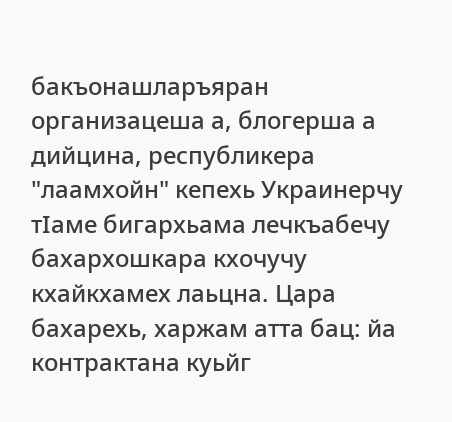бакъонашларъяран организацеша а, блогерша а дийцина, республикера "лаамхойн" кепехь Украинерчу тIаме бигархьама лечкъабечу бахархошкара кхочучу кхайкхамех лаьцна. Цара бахарехь, харжам атта бац: йа контрактана куьйг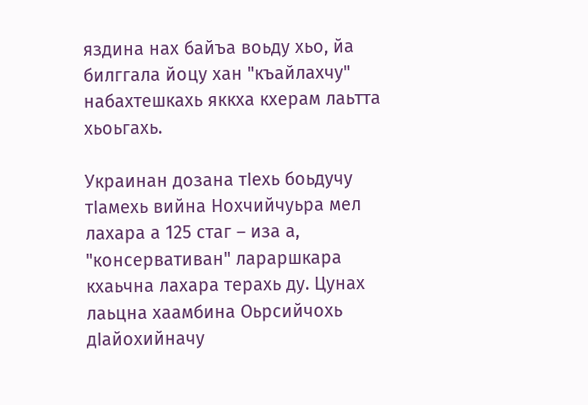яздина нах байъа воьду хьо, йа билггала йоцу хан "къайлахчу" набахтешкахь яккха кхерам лаьтта хьоьгахь.

Украинан дозана тIехь боьдучу тIамехь вийна Нохчийчуьра мел лахара а 125 стаг – иза а, "консервативан" лараршкара кхаьчна лахара терахь ду. Цунах лаьцна хаамбина Оьрсийчохь дIайохийначу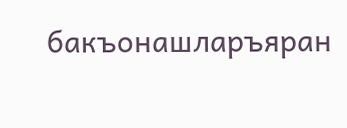бакъонашларъяран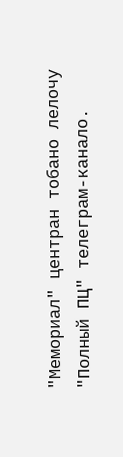"Мемориал" центран тобано лелочу "Полный ПЦ" телеграм-канало.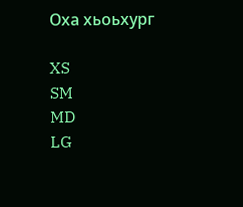Оха хьоьхург

XS
SM
MD
LG